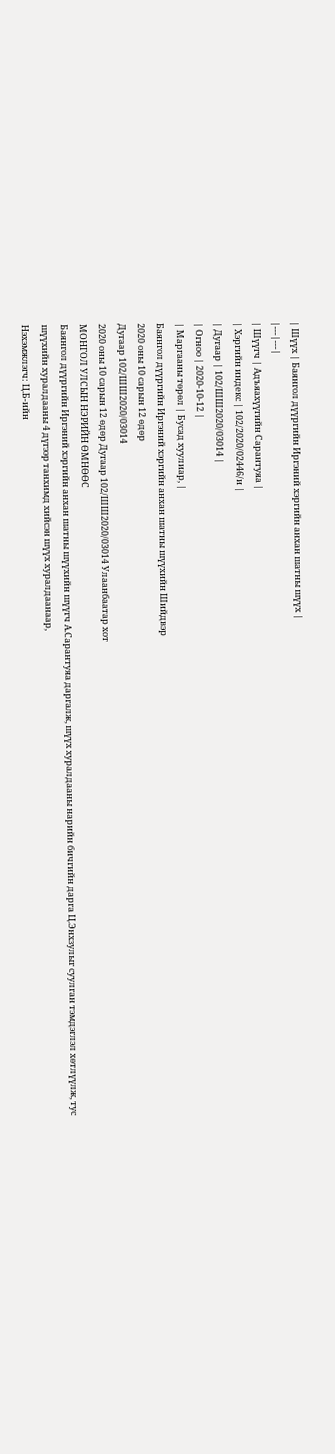| Шүүх | Баянгол дүүргийн Иргэний хэргийн анхан шатны шүүх |
|---|---|
| Шүүгч | Адъяахүүгийн Сарантуяа |
| Хэргийн индекс | 102/2020/02446/и |
| Дугаар | 102/ШШ2020/03014 |
| Огноо | 2020-10-12 |
| Маргааны төрөл | Бусад хуулиар, |
Баянгол дүүргийн Иргэний хэргийн анхан шатны шүүхийн Шийдвэр
2020 оны 10 сарын 12 өдөр
Дугаар 102/ШШ2020/03014
2020 оны 10 сарын 12 өдөр Дугаар 102/ШШ2020/03014 Улаанбаатар хот
МОНГОЛ УЛСЫН НЭРИЙН ӨМНӨӨС
Баянгол дүүргийн Иргэний хэргийн анхан шатны шүүхийн шүүгч А.Сарантуяа даргалж, шүүх хуралдааны нарийн бичгийн дарга Ц.Энхзулыг суулган тэмдэглэл хөтлүүлж, тус шүүхийн хуралдааны 4 дүгээр танхимд хийсэн шүүх хуралдаанаар,
Нэхэмжлэгч: Ц.Б-ийн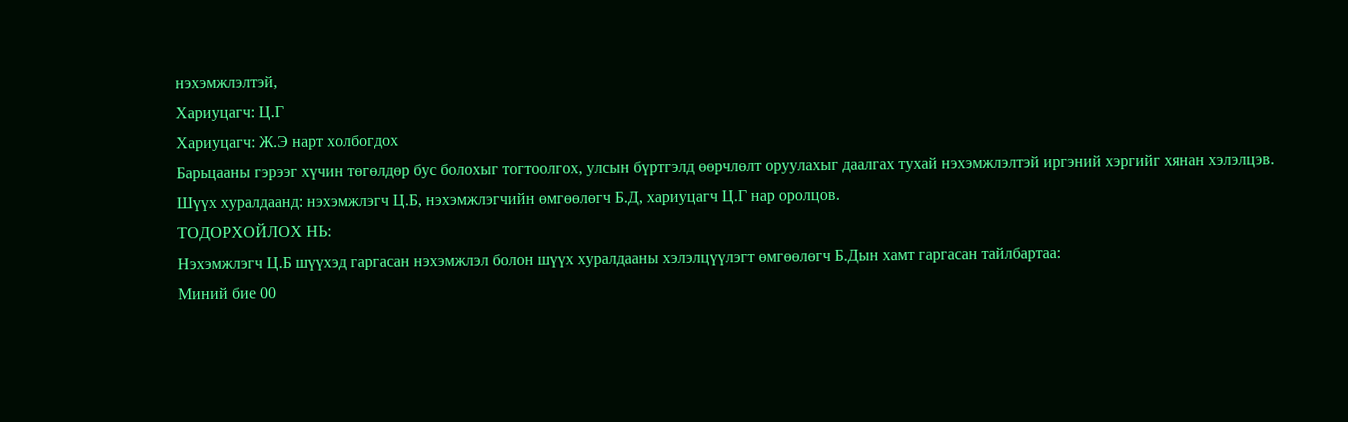нэхэмжлэлтэй,
Хариуцагч: Ц.Г
Хариуцагч: Ж.Э нарт холбогдох
Барьцааны гэрээг хүчин төгөлдөр бус болохыг тогтоолгох, улсын бүртгэлд өөрчлөлт оруулахыг даалгах тухай нэхэмжлэлтэй иргэний хэргийг хянан хэлэлцэв.
Шүүх хуралдаанд: нэхэмжлэгч Ц.Б, нэхэмжлэгчийн өмгөөлөгч Б.Д, хариуцагч Ц.Г нар оролцов.
ТОДОРХОЙЛОХ НЬ:
Нэхэмжлэгч Ц.Б шүүхэд гаргасан нэхэмжлэл болон шүүх хуралдааны хэлэлцүүлэгт өмгөөлөгч Б.Дын хамт гаргасан тайлбартаа:
Миний бие 00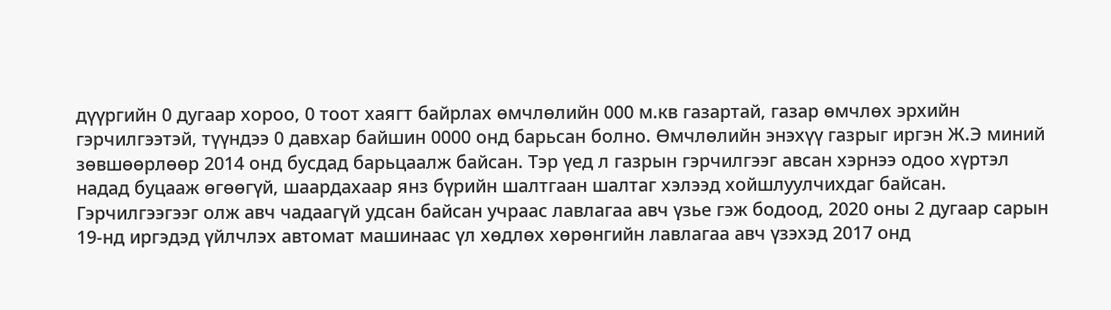дүүргийн 0 дугаар хороо, 0 тоот хаягт байрлах өмчлөлийн 000 м.кв газартай, газар өмчлөх эрхийн гэрчилгээтэй, түүндээ 0 давхар байшин 0000 онд барьсан болно. Өмчлөлийн энэхүү газрыг иргэн Ж.Э миний зөвшөөрлөөр 2014 онд бусдад барьцаалж байсан. Тэр үед л газрын гэрчилгээг авсан хэрнээ одоо хүртэл надад буцааж өгөөгүй, шаардахаар янз бүрийн шалтгаан шалтаг хэлээд хойшлуулчихдаг байсан. Гэрчилгээгээг олж авч чадаагүй удсан байсан учраас лавлагаа авч үзье гэж бодоод, 2020 оны 2 дугаар сарын 19-нд иргэдэд үйлчлэх автомат машинаас үл хөдлөх хөрөнгийн лавлагаа авч үзэхэд 2017 онд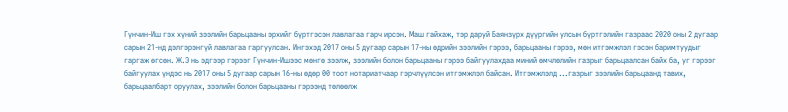Гүнчин-Иш гэх хүний зээлийн барьцааны эрхийг бүртгэсэн лавлагаа гарч ирсэн. Маш гайхаж, тэр даруй Баянзүрх дүүргийн улсын бүртгэлийн газраас 2020 оны 2 дугаар сарын 21-нд дэлгэрэнгүй лавлагаа гаргуулсан. Ингэхэд 2017 оны 5 дугаар сарын 17-ны өдрийн зээлийн гэрээ, барьцааны гэрээ, мөн итгэмжлэл гэсэн баримтуудыг гаргаж өгсөн. Ж.Э нь эдгээр гэрээг Гүнчин-Ишээс мөнгө зээлж, зээлийн болон барьцааны гэрээ байгуулахдаа миний өмчлөлийн газрыг барьцаалсан байх ба, уг гэрээг байгуулах үндэс нь 2017 оны 5 дугаар сарын 16-ны өдөр 00 тоот нотариатчаар гэрчлүүлсэн итгэмжлэл байсан. Итгэмжлэлд ...газрыг зээлийн барьцаанд тавих, барьцаалбарт оруулах, зээлийн болон барьцааны гэрээнд төлөөлж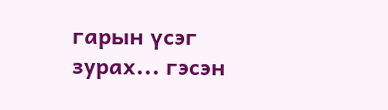гарын үсэг зурах... гэсэн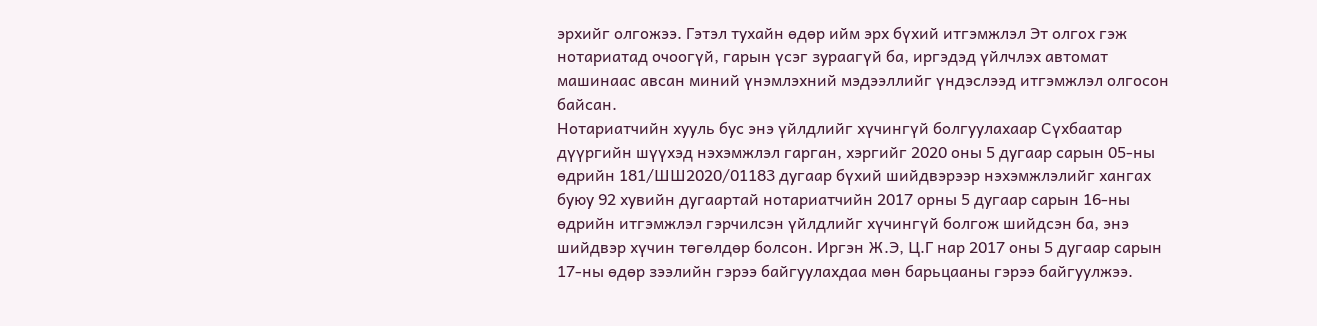эрхийг олгожээ. Гэтэл тухайн өдөр ийм эрх бүхий итгэмжлэл Эт олгох гэж нотариатад очоогүй, гарын үсэг зураагүй ба, иргэдэд үйлчлэх автомат машинаас авсан миний үнэмлэхний мэдээллийг үндэслээд итгэмжлэл олгосон байсан.
Нотариатчийн хууль бус энэ үйлдлийг хүчингүй болгуулахаар Сүхбаатар дүүргийн шүүхэд нэхэмжлэл гарган, хэргийг 2020 оны 5 дугаар сарын 05-ны өдрийн 181/ШШ2020/01183 дугаар бүхий шийдвэрээр нэхэмжлэлийг хангах буюу 92 хувийн дугаартай нотариатчийн 2017 орны 5 дугаар сарын 16-ны өдрийн итгэмжлэл гэрчилсэн үйлдлийг хүчингүй болгож шийдсэн ба, энэ шийдвэр хүчин төгөлдөр болсон. Иргэн Ж.Э, Ц.Г нар 2017 оны 5 дугаар сарын 17-ны өдөр зээлийн гэрээ байгуулахдаа мөн барьцааны гэрээ байгуулжээ.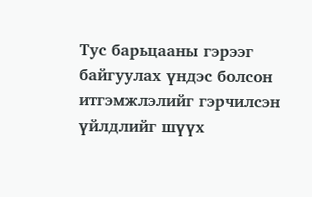Тус барьцааны гэрээг байгуулах үндэс болсон итгэмжлэлийг гэрчилсэн үйлдлийг шүүх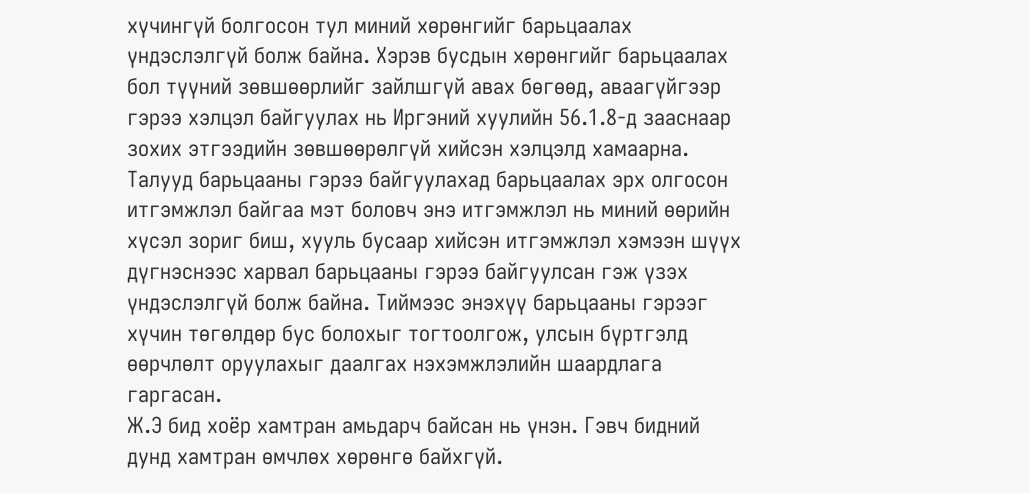хүчингүй болгосон тул миний хөрөнгийг барьцаалах үндэслэлгүй болж байна. Хэрэв бусдын хөрөнгийг барьцаалах бол түүний зөвшөөрлийг зайлшгүй авах бөгөөд, аваагүйгээр гэрээ хэлцэл байгуулах нь Иргэний хуулийн 56.1.8-д зааснаар зохих этгээдийн зөвшөөрөлгүй хийсэн хэлцэлд хамаарна. Талууд барьцааны гэрээ байгуулахад барьцаалах эрх олгосон итгэмжлэл байгаа мэт боловч энэ итгэмжлэл нь миний өөрийн хүсэл зориг биш, хууль бусаар хийсэн итгэмжлэл хэмээн шүүх дүгнэснээс харвал барьцааны гэрээ байгуулсан гэж үзэх үндэслэлгүй болж байна. Тиймээс энэхүү барьцааны гэрээг хүчин төгөлдөр бус болохыг тогтоолгож, улсын бүртгэлд өөрчлөлт оруулахыг даалгах нэхэмжлэлийн шаардлага гаргасан.
Ж.Э бид хоёр хамтран амьдарч байсан нь үнэн. Гэвч бидний дунд хамтран өмчлөх хөрөнгө байхгүй.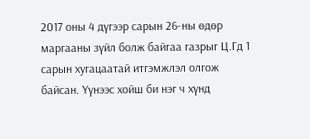2017 оны 4 дүгээр сарын 26-ны өдөр маргааны зүйл болж байгаа газрыг Ц.Гд 1 сарын хугацаатай итгэмжлэл олгож байсан. Үүнээс хойш би нэг ч хүнд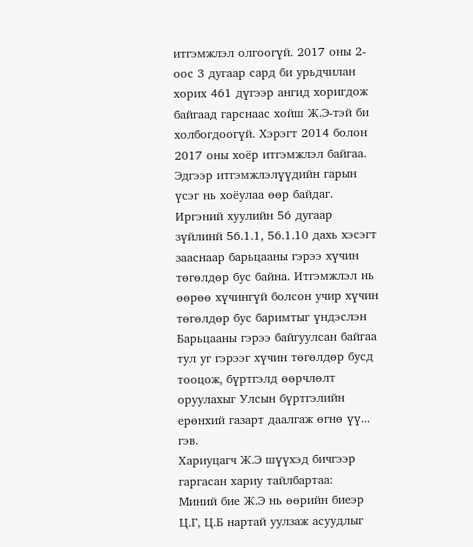итгэмжлэл олгоогүй. 2017 оны 2-оос 3 дугаар сард би урьдчилан хорих 461 дүгээр ангид хоригдож байгаад гарснаас хойш Ж.Э-тэй би холбогдоогүй. Хэрэгт 2014 болон 2017 оны хоёр итгэмжлэл байгаа. Эдгээр итгэмжлэлүүдийн гарын үсэг нь хоёулаа өөр байдаг. Иргэний хуулийн 56 дугаар зүйлинй 56.1.1, 56.1.10 дахь хэсэгт зааснаар барьцааны гэрээ хүчин төгөлдөр бус байна. Итгэмжлэл нь өөрөө хүчингүй болсон учир хүчин төгөлдөр бус баримтыг үндэслэн Барьцааны гэрээ байгуулсан байгаа тул уг гэрээг хүчин төгөлдөр бусд тооцож, бүртгэлд өөрчлөлт оруулахыг Улсын бүртгэлийн ерөнхий газарт даалгаж өгнө үү... гэв.
Хариуцагч Ж.Э шүүхэд бичгээр гаргасан хариу тайлбартаа:
Миний бие Ж.Э нь өөрийн биеэр Ц.Г, Ц.Б нартай уулзаж асуудлыг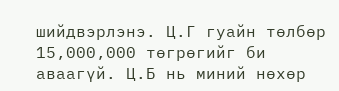шийдвэрлэнэ. Ц.Г гуайн төлбөр 15,000,000 төгрөгийг би аваагүй. Ц.Б нь миний нөхөр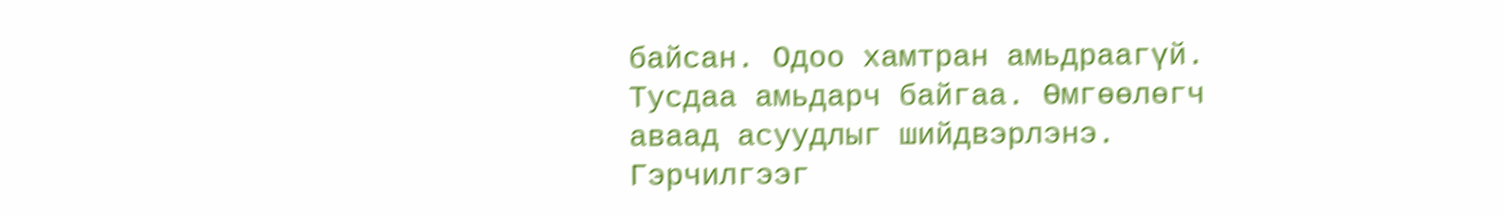байсан. Одоо хамтран амьдраагүй. Тусдаа амьдарч байгаа. Өмгөөлөгч аваад асуудлыг шийдвэрлэнэ. Гэрчилгээг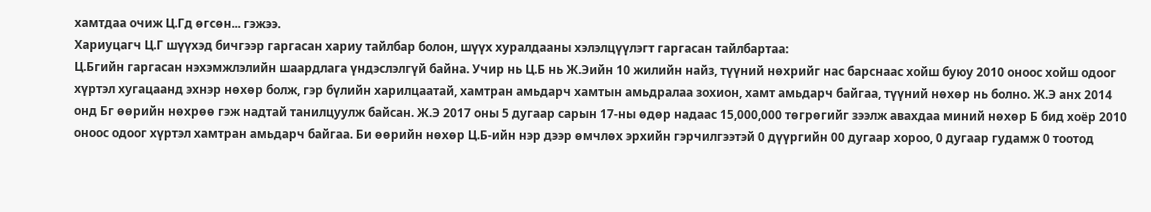хамтдаа очиж Ц.Гд өгсөн... гэжээ.
Хариуцагч Ц.Г шүүхэд бичгээр гаргасан хариу тайлбар болон, шүүх хуралдааны хэлэлцүүлэгт гаргасан тайлбартаа:
Ц.Бгийн гаргасан нэхэмжлэлийн шаардлага үндэслэлгүй байна. Учир нь Ц.Б нь Ж.Эийн 10 жилийн найз, түүний нөхрийг нас барснаас хойш буюу 2010 оноос хойш одоог хүртэл хугацаанд эхнэр нөхөр болж, гэр бүлийн харилцаатай, хамтран амьдарч хамтын амьдралаа зохион, хамт амьдарч байгаа, түүний нөхөр нь болно. Ж.Э анх 2014 онд Бг өөрийн нөхрөө гэж надтай танилцуулж байсан. Ж.Э 2017 оны 5 дугаар сарын 17-ны өдөр надаас 15,000,000 төгрөгийг зээлж авахдаа миний нөхөр Б бид хоёр 2010 оноос одоог хүртэл хамтран амьдарч байгаа. Би өөрийн нөхөр Ц.Б-ийн нэр дээр өмчлөх эрхийн гэрчилгээтэй 0 дүүргийн 00 дугаар хороо, 0 дугаар гудамж 0 тоотод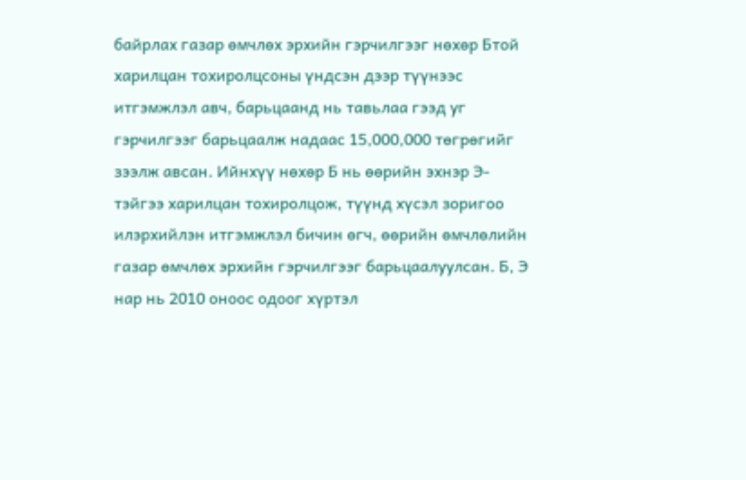байрлах газар өмчлөх эрхийн гэрчилгээг нөхөр Бтой харилцан тохиролцсоны үндсэн дээр түүнээс итгэмжлэл авч, барьцаанд нь тавьлаа гээд уг гэрчилгээг барьцаалж надаас 15,000,000 төгрөгийг зээлж авсан. Ийнхүү нөхөр Б нь өөрийн эхнэр Э-тэйгээ харилцан тохиролцож, түүнд хүсэл зоригоо илэрхийлэн итгэмжлэл бичин өгч, өөрийн өмчлөлийн газар өмчлөх эрхийн гэрчилгээг барьцаалуулсан. Б, Э нар нь 2010 оноос одоог хүртэл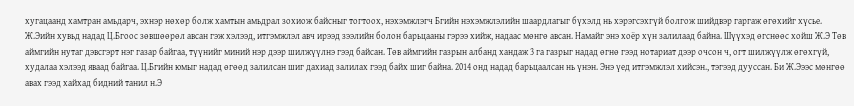хугацаанд хамтран амьдарч, эхнэр нөхөр болж хамтын амьдрал зохиож байсныг тогтоох, нэхэмжлэгч Бгийн нэхэмжлэлийн шаардлагыг бүхэлд нь хэрэгсэхгүй болгож шийдвэр гаргаж өгөхийг хүсье.
Ж.Эийн хувьд надад Ц.Бгоос зөвшөөрөл авсан гэж хэлээд, итгэмжлэл авч ирээд зээлийн болон барьцааны гэрээ хийж, надаас мөнгө авсан. Намайг энэ хоёр хүн залилаад байна. Шүүхэд өгснөөс хойш Ж.Э Төв аймгийн нутаг дэвсгэрт нэг газар байгаа, түүнийг миний нэр дээр шилжүүлнэ гээд байсан. Төв аймгийн газрын албанд хандаж 3 га газрыг надад өгнө гээд нотариат дээр очсон ч, огт шилжүүлж өгөхгүй, худалаа хэлээд яваад байгаа. Ц.Бгийн юмыг надад өгөөд залилсан шиг дахиад залилах гээд байх шиг байна. 2014 онд надад барьцаалсан нь үнэн. Энэ үед итгэмжлэл хийсэн., тэгээд дууссан. Би Ж.Эээс мөнгөө авах гээд хайхад бидний танил н.Э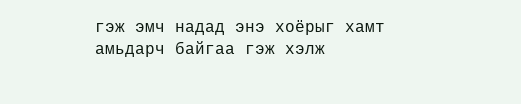гэж эмч надад энэ хоёрыг хамт амьдарч байгаа гэж хэлж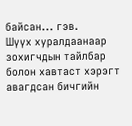байсан... гэв.
Шүүх хуралдаанаар зохигчдын тайлбар болон хавтаст хэрэгт авагдсан бичгийн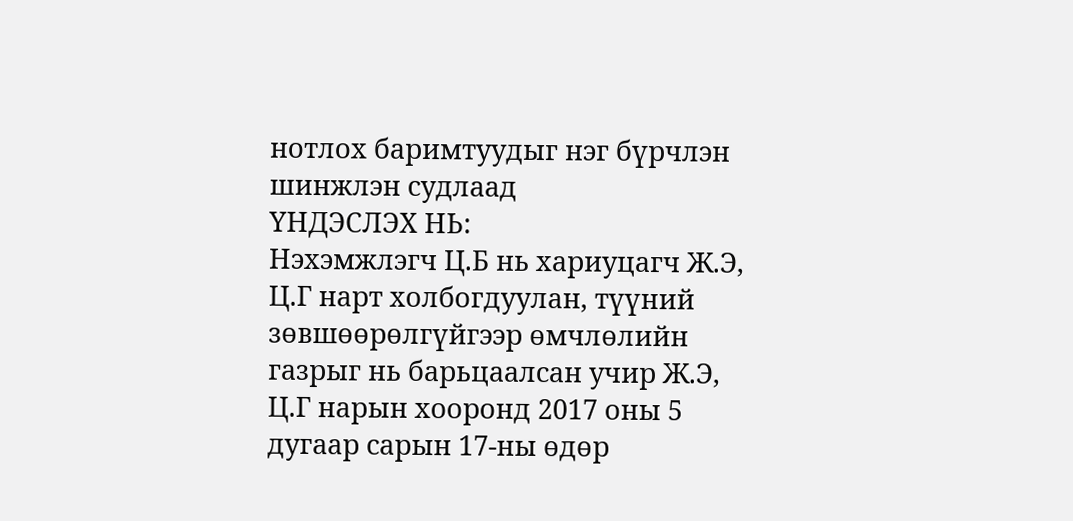нотлох баримтуудыг нэг бүрчлэн шинжлэн судлаад
ҮНДЭСЛЭХ НЬ:
Нэхэмжлэгч Ц.Б нь хариуцагч Ж.Э, Ц.Г нарт холбогдуулан, түүний зөвшөөрөлгүйгээр өмчлөлийн газрыг нь барьцаалсан учир Ж.Э, Ц.Г нарын хооронд 2017 оны 5 дугаар сарын 17-ны өдөр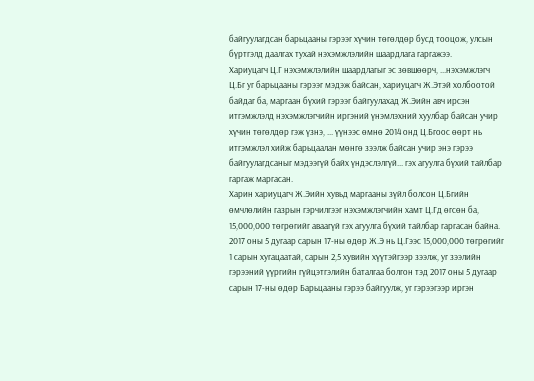байгуулагдсан барьцааны гэрээг хүчин төгөлдөр бусд тооцож, улсын бүртгэлд даалгах тухай нэхэмжлэлийн шаардлага гаргажээ.
Хариуцагч Ц.Г нэхэмжлэлийн шаардлагыг эс зөвшөөрч, ...нэхэмжлэгч Ц.Бг уг барьцааны гэрээг мэдэж байсан, хариуцагч Ж.Этэй холбоотой байдаг ба, маргаан бүхий гэрээг байгуулахад Ж.Эийн авч ирсэн итгэмжлэлд нэхэмжлэгчийн иргэний үнэмлэхний хуулбар байсан учир хүчин төгөлдөр гэж үзнэ, ... үүнээс өмнө 2014 онд Ц.Бгоос өөрт нь итгэмжлэл хийж барьцаалан мөнгө зээлж байсан учир энэ гэрээ байгуулагдсаныг мэдээгүй байх үндэслэлгүй... гэх агуулга бүхий тайлбар гаргаж маргасан.
Харин хариуцагч Ж.Эийн хувьд маргааны зүйл болсон Ц.Бгийн өмчлөлийн газрын гэрчилгээг нэхэмжлэгчийн хамт Ц.Гд өгсөн ба, 15,000,000 төгрөгийг аваагүй гэх агуулга бүхий тайлбар гаргасан байна.
2017 оны 5 дугаар сарын 17-ны өдөр Ж.Э нь Ц.Гээс 15,000,000 төгрөгийг 1 сарын хугацаатай, сарын 2,5 хувийн хүүтэйгээр зээлж, уг зээлийн гэрээний үүргийн гүйцэтгэлийн баталгаа болгон тэд 2017 оны 5 дугаар сарын 17-ны өдөр Барьцааны гэрээ байгуулж, уг гэрээгээр иргэн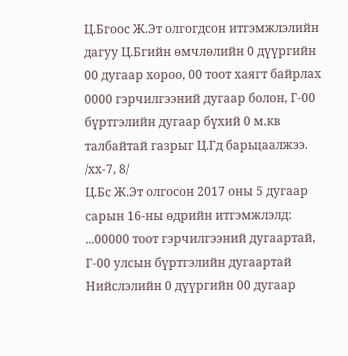Ц.Бгоос Ж.Эт олгогдсон итгэмжлэлийн дагуу Ц.Бгийн өмчлөлийн 0 дүүргийн 00 дугаар хороо, 00 тоот хаягт байрлах 0000 гэрчилгээний дугаар болон, Г-00 бүртгэлийн дугаар бүхий 0 м.кв талбайтай газрыг Ц.Гд барьцаалжээ. /хх-7, 8/
Ц.Бс Ж.Эт олгосон 2017 оны 5 дугаар сарын 16-ны өдрийн итгэмжлэлд: ...00000 тоот гэрчилгээний дугаартай, Г-00 улсын бүртгэлийн дугаартай Нийслэлийн 0 дүүргийн 00 дугаар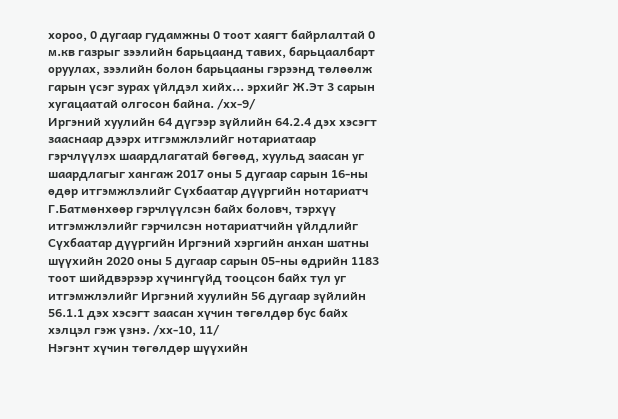хороо, 0 дугаар гудамжны 0 тоот хаягт байрлалтай 0 м.кв газрыг зээлийн барьцаанд тавих, барьцаалбарт оруулах, зээлийн болон барьцааны гэрээнд төлөөлж гарын үсэг зурах үйлдэл хийх... эрхийг Ж.Эт 3 сарын хугацаатай олгосон байна. /хх-9/
Иргэний хуулийн 64 дүгээр зүйлийн 64.2.4 дэх хэсэгт зааснаар дээрх итгэмжлэлийг нотариатаар гэрчлүүлэх шаардлагатай бөгөөд, хуульд заасан уг шаардлагыг хангаж 2017 оны 5 дугаар сарын 16-ны өдөр итгэмжлэлийг Сүхбаатар дүүргийн нотариатч Г.Батмөнхөөр гэрчлүүлсэн байх боловч, тэрхүү итгэмжлэлийг гэрчилсэн нотариатчийн үйлдлийг Сүхбаатар дүүргийн Иргэний хэргийн анхан шатны шүүхийн 2020 оны 5 дугаар сарын 05-ны өдрийн 1183 тоот шийдвэрээр хүчингүйд тооцсон байх тул уг итгэмжлэлийг Иргэний хуулийн 56 дугаар зүйлийн 56.1.1 дэх хэсэгт заасан хүчин төгөлдөр бус байх хэлцэл гэж үзнэ. /хх-10, 11/
Нэгэнт хүчин төгөлдөр шүүхийн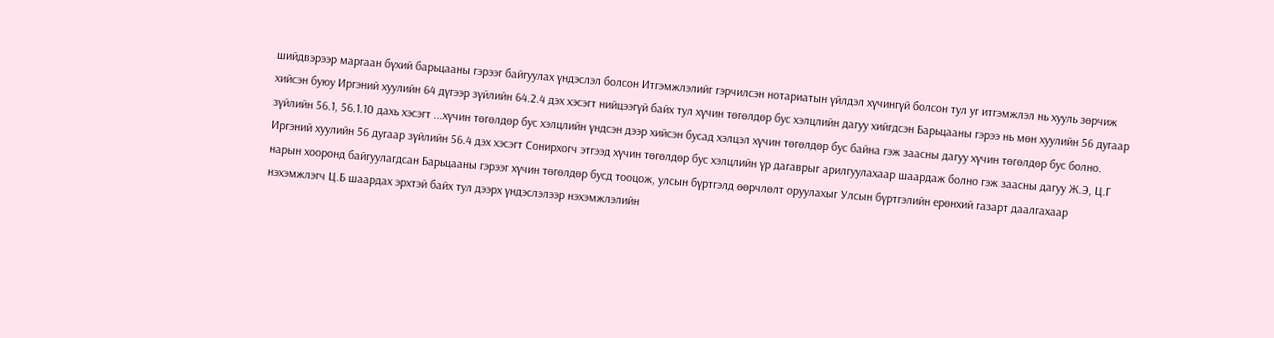шийдвэрээр маргаан бүхий барьцааны гэрээг байгуулах үндэслэл болсон Итгэмжлэлийг гэрчилсэн нотариатын үйлдэл хүчингүй болсон тул уг итгэмжлэл нь хууль зөрчиж хийсэн буюу Иргэний хуулийн 64 дүгээр зүйлийн 64.2.4 дэх хэсэгт нийцээгүй байх тул хүчин төгөлдөр бус хэлцлийн дагуу хийгдсэн Барьцааны гэрээ нь мөн хуулийн 56 дугаар зүйлийн 56.1, 56.1.10 дахь хэсэгт ...хүчин төгөлдөр бус хэлцлийн үндсэн дээр хийсэн бусад хэлцэл хүчин төгөлдөр бус байна гэж заасны дагуу хүчин төгөлдөр бус болно.
Иргэний хуулийн 56 дугаар зүйлийн 56.4 дэх хэсэгт Сонирхогч этгээд хүчин төгөлдөр бус хэлцлийн үр дагаврыг арилгуулахаар шаардаж болно гэж заасны дагуу Ж.Э, Ц.Г нарын хооронд байгуулагдсан Барьцааны гэрээг хүчин төгөлдөр бусд тооцож, улсын бүртгэлд өөрчлөлт оруулахыг Улсын бүртгэлийн ерөнхий газарт даалгахаар нэхэмжлэгч Ц.Б шаардах эрхтэй байх тул дээрх үндэслэлээр нэхэмжлэлийн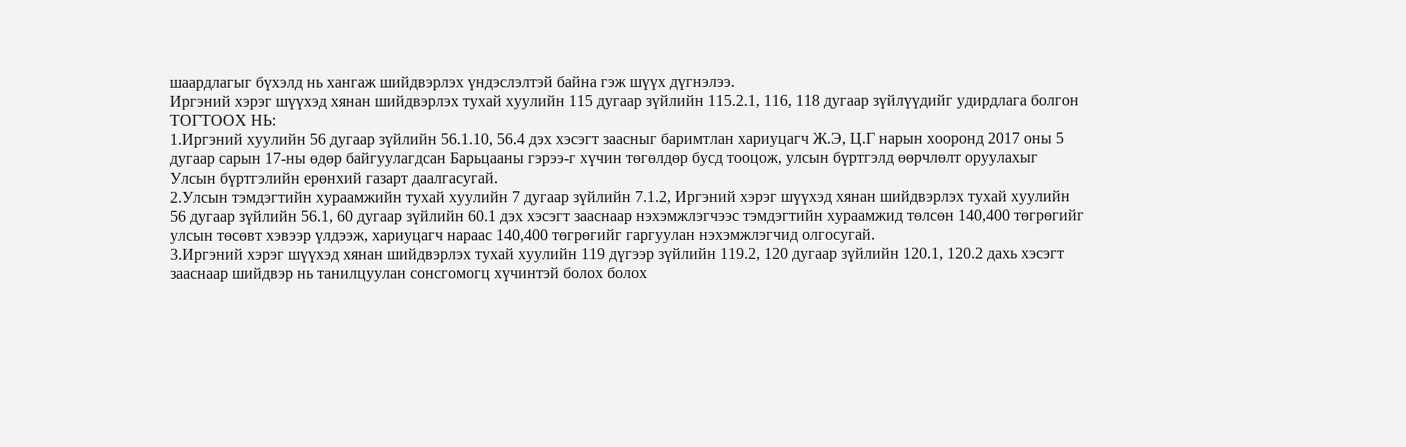шаардлагыг бүхэлд нь хангаж шийдвэрлэх үндэслэлтэй байна гэж шүүх дүгнэлээ.
Иргэний хэрэг шүүхэд хянан шийдвэрлэх тухай хуулийн 115 дугаар зүйлийн 115.2.1, 116, 118 дугаар зүйлүүдийг удирдлага болгон ТОГТООХ НЬ:
1.Иргэний хуулийн 56 дугаар зүйлийн 56.1.10, 56.4 дэх хэсэгт заасныг баримтлан хариуцагч Ж.Э, Ц.Г нарын хооронд 2017 оны 5 дугаар сарын 17-ны өдөр байгуулагдсан Барьцааны гэрээ-г хүчин төгөлдөр бусд тооцож, улсын бүртгэлд өөрчлөлт оруулахыг Улсын бүртгэлийн ерөнхий газарт даалгасугай.
2.Улсын тэмдэгтийн хураамжийн тухай хуулийн 7 дугаар зүйлийн 7.1.2, Иргэний хэрэг шүүхэд хянан шийдвэрлэх тухай хуулийн 56 дугаар зүйлийн 56.1, 60 дугаар зүйлийн 60.1 дэх хэсэгт зааснаар нэхэмжлэгчээс тэмдэгтийн хураамжид төлсөн 140,400 төгрөгийг улсын төсөвт хэвээр үлдээж, хариуцагч нараас 140,400 төгрөгийг гаргуулан нэхэмжлэгчид олгосугай.
3.Иргэний хэрэг шүүхэд хянан шийдвэрлэх тухай хуулийн 119 дүгээр зүйлийн 119.2, 120 дугаар зүйлийн 120.1, 120.2 дахь хэсэгт зааснаар шийдвэр нь танилцуулан сонсгомогц хүчинтэй болох болох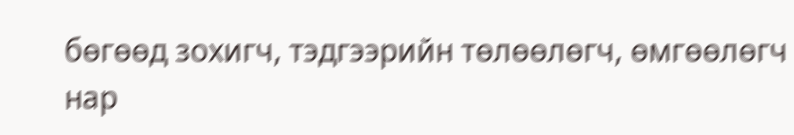бөгөөд зохигч, тэдгээрийн төлөөлөгч, өмгөөлөгч нар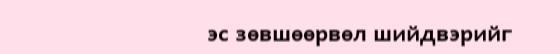эс зөвшөөрвөл шийдвэрийг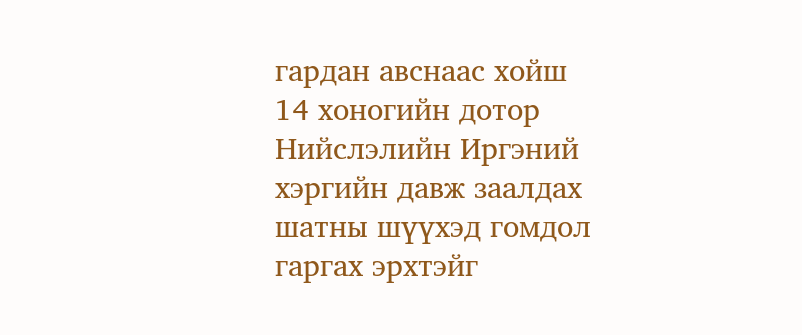гардан авснаас хойш 14 хоногийн дотор Нийслэлийн Иргэний хэргийн давж заалдах шатны шүүхэд гомдол гаргах эрхтэйг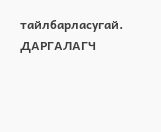тайлбарласугай.
ДАРГАЛАГЧ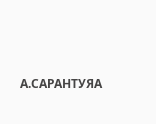А.САРАНТУЯА